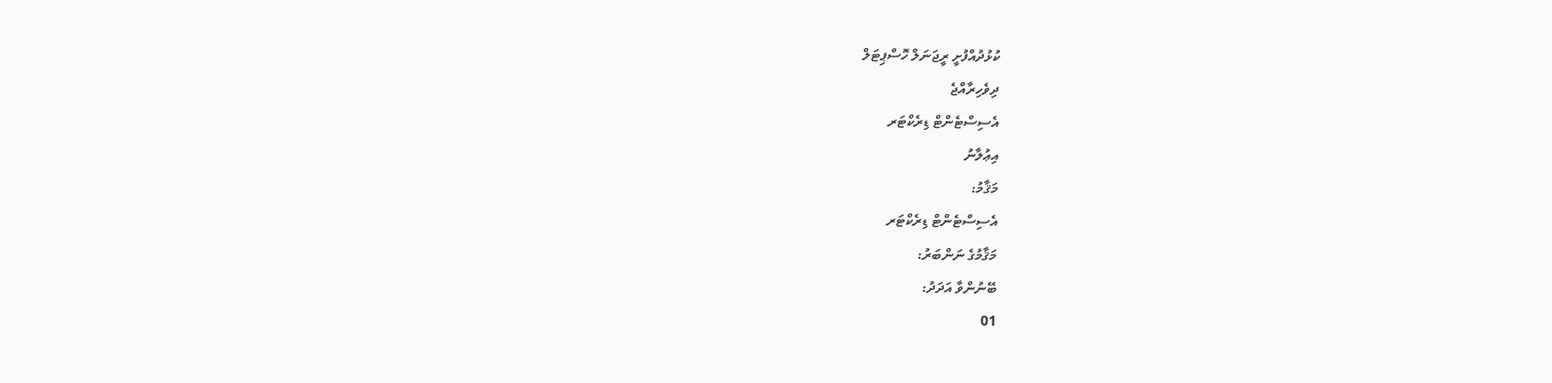ކުޅުދުއްފުށީ ރީޖަނަލް ހޮސްޕިޓަލް
ދިވެހިރާއްޖެ
އެސިސްޓެންޓް ޑިރެކްޓަރ
އިޢުލާނު
މަޤާމު:
އެސިސްޓެންޓް ޑިރެކްޓަރ
މަޤާމުގެ ނަންބަރު:
ބޭނުންވާ އަދަދު:
01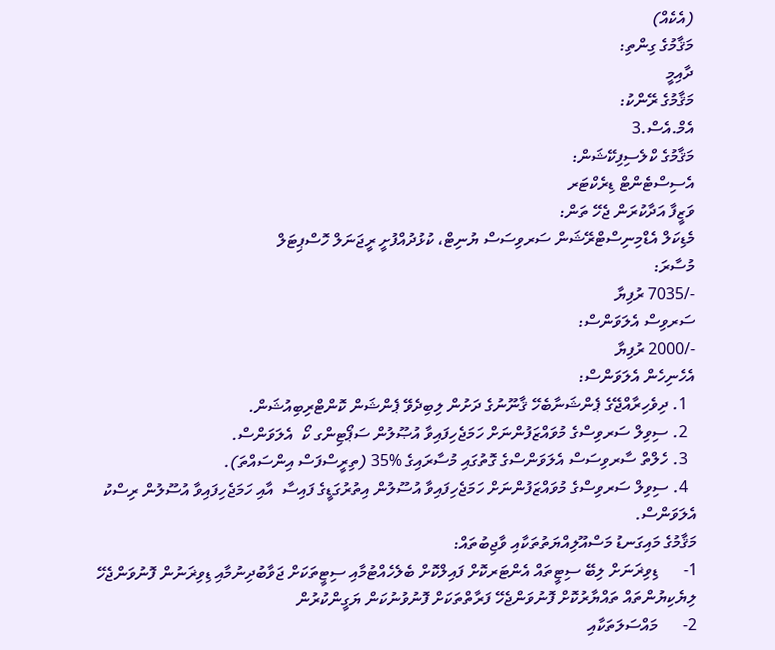(އެކެއް)
މަޤާމުގެ ގިންތި:
ދާއިމީ
މަޤާމުގެ ރޭންކު:
އެމް.އެސް.3
މަޤާމުގެ ކްލެސިފިކޭޝަން:
އެސިސްޓެންޓް ޑިރެކްޓަރ
ވަޒީފާ އަދާކުރަން ޖެހޭ ތަން:
މެޑިކަލް އެޑްމިނިސްޓްރޭޝަން ސަރވިސަސް ޔުނިޓް، ކުޅުދުއްފުށީ ރީޖަނަލް ހޮސްޕިޓަލް
މުސާރަ:
-/7035 ރުފިޔާ
ސަރވިސް އެލަވަންސް:
-/2000 ރުފިޔާ
އެހެނިހެން އެލަވަންސް:
  1. ދިވެހިރާއްޖޭގެ ޕެންޝަނާބެހޭ ޤާނޫނުގެ ދަށުން ލިބިދެވޭ ޕެންޝަން ކޮންޓްރިބިއުޝަން.
  2. ސިވިލް ސަރވިސްގެ މުވައްޒަފުންނަށް ހަމަޖެހިފައިވާ އުޞޫލުން ސަޕޯޓިންގ ކޯ  އެލަވަންސް.
  3. ހެލްތް ސާރވިސަސް އެލަވަންސްގެ ގޮތުގައި މުސާރައިގެ %35 (ތިރީސްފަސް އިންސައްތަ).
  4. ސިވިލް ސަރވިސްގެ މުވައްޒަފުންނަށް ހަމަޖެހިފައިވާ އުސޫލުން އިތުރުގަޑީގެ ފައިސާ  އާއި ހަމަޖެހިފައިވާ އުސޫލުން ރިސްކު އެލަވަންސް.
މަޤާމުގެ މައިގަނޑު މަސްއޫލިއްޔަތުތަކާއި ވާޖިބުތައް:
1-      ޑިވިޜަނަށް ލިބޭ ސިޓީތައް އެންޓަރކޮށް ފައިލްކޮށް ބެލެހެއްޓުމާއި ސިޓީތަކަށް ޖަވާބުދިނުމާއި ޑިވިޜަނުން ފޮނުވަންޖެހޭ ލިޔެކިޔުންތައް ތައްޔާރުކޮށް ފޮނުވަންޖެހޭ ފަރާތްތަކަށް ފޮނުވުނުކަން ޔަގީންކުރުން
2-      މައްސަލަތަކާއި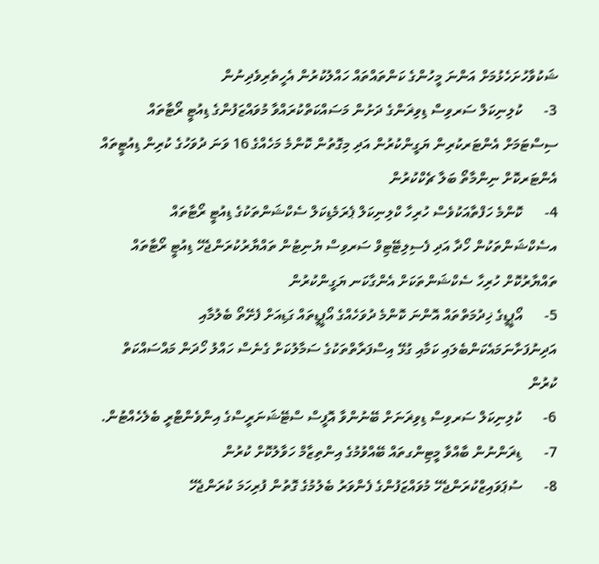ޝަކުވާހުށަހެޅުމަށް އަންނަ މީހުންގެ ކަންތައްތައް ހައްލުކުރުން އެހީތެރިވެދިނުން
3-      ކުލިނިކަލް ސަރވިސް ޑިވިޜަންގެ ދަށުން މަސައްކަތްކުރައްވާ މުވައްޒަފުންގެ ޑިއުޓީ ރޯޓާތައް ސިސްޓަމަށް އެންޓަރކުރިން ޔަގީންކުރުން އަދި މިގޮތުން ކޮންމެ މަހެއްގެ 16 ވަނަ ދުވަހުގެ ކުރިން ޑިއުޓީތައް އެންޓަރކޮށް ނިންމާތޯ ބަލާ ޗެކްކުރުން
4-      ކޮންމެ ހަފްތާއަކުވެސް ހުރިހާ ކްލިނިކަލް ޕެރަމެޑިކަލް ސެކްޝަންތަކުގެ ޑިއުޓީ ރޯޓާތައް އސެކްޝަންތަކުން ހޯދާ އަދި ފެސިލިޓޭޓިވް ސަރވިސް ޔުނިޓުން ތައްޔާރުކުރަންޖެހޭ ޑިއުޓީ ރޯޓާތައް ތައްޔާރުކޮށް ހުރިހާ ސެކްޝަންތަކަށް އެންގާކަނ ޔަގީންކުރުން
5-      އޯޕީޑީގެ ޚިދުމަތްތައް އޮންނަ ކޮންމެ ދުވަހެއްގެ އޯޕީޑީތައް ގަޑިއަށް ފެށޭތޯ ބެލުމާއި އަދިނުފަށާނަމައެކަންބެލައި ކަމާއި ގުޅޭ އިސްފަރާތްތަކުގެ ސަމާލުކަށް ގެނެސް ހައްލު ހޯދަން މައްސައްކަތް ކުރުން
6-      ކުލިނިކަލް ސަރވިސް ޑިވިޜަނަށް ބޭނުންވާ އޮފީސް ސްޓޭޝަނަރީސްގެ އިންވެންޓްރީ ބެލެހެއްޓުން.
7-      ޑިޜަންނުން ބާއްވާ މީޓިންގތައް ބޭއްވުމުގެ އިންތިޒާމް ހަވާލުކޮށް ކުރުން
8-      ސުޕަވައިޒްކުރަންޖެހޭ މުވައްޒަފުންގެ ފެންވަރު ބެލުމުގެ ގޮތުން ފުރިހަމަ ކުރަންޖެހޭ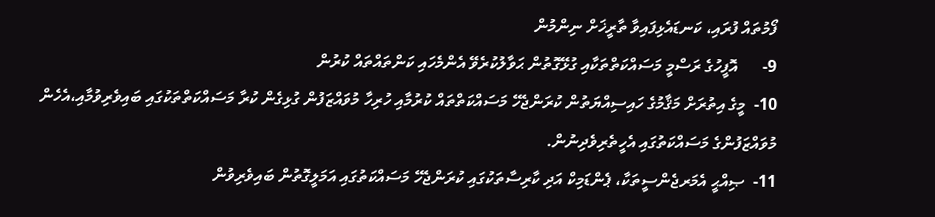ފޯމުތައް ފުރައި، ކަނޑައެޅިފައިވާ ތާރީޚަށް ނިންމުން
9-      އޮފީހުގެ ރަސްމީ މަސައްކަތްތަކާއި ގުޅޭގޮތުން ޙަވާލުކުރެވޭ އެންމެހައި ކަންތައްތައް ކުރުން
10-  މީގެ އިތުރަށް މަޤާމުގެ ހައިސިއްޔަތުން ކުރަންޖެހޭ މަސައްކަތްތައް ކުރުމާއި ހުރިހާ މުވައްޒަފުން ގުޅިގެން ކުރާ މަސައްކަތްތަކުގައި ބައިވެރިވުމާއި،އެހެން މުވައްޒަފުންގެ މަސައްކަތުގައި އެހީތެރިވެދިނުން.
11-  ޞިއްޙީ އެމަރޖެންސީތަކާ، ޕެންޑަމިކް އަދި ކާރިސާތަކުގައި ކުރަންޖެހޭ މަސައްކަތުގައި އަމަލީގޮތުން ބައިވެރިވުން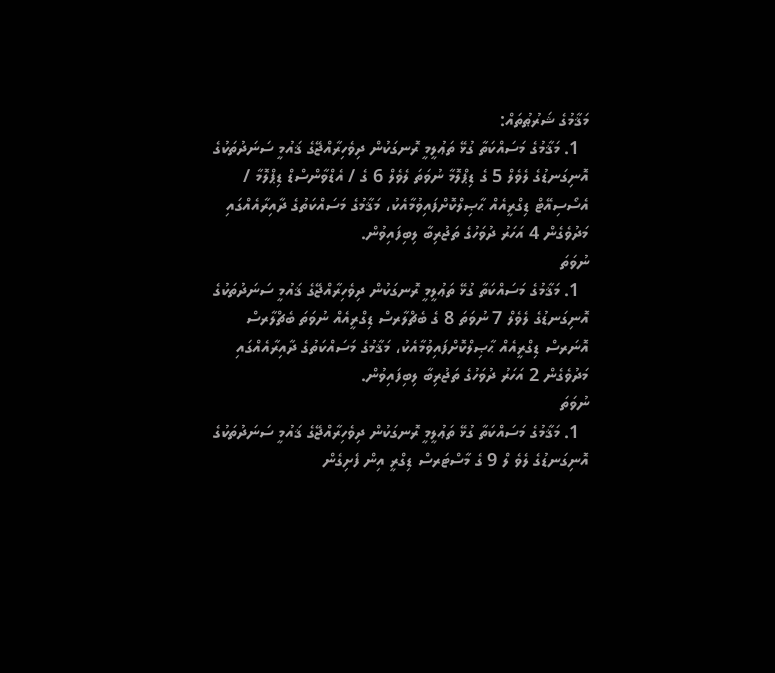މަޤާމުގެ ޝަރުޠުތައް:
  1. މަޤާމުގެ މަސައްކަތާ ގުޅޭ ތަޢުލީމީ ރޮނގަކުން ދިވެހިރާއްޖޭގެ ޤައުމީ ސަނަދުތަކުގެ އޮނިގަނޑުގެ ލެވެލް 5 ގެ ޑިޕްލޮމާ ނުވަތަ ލެވެލް 6 ގެ / އެޑްވާންސްޑް ޑިޕްލޮމާ / އެސޯސިއޭޓް ޑިގްރީއެއް ޙާޞިލްކޮށްފައިވުމާއެކު، މަޤާމުގެ މަސައްކަތުގެ ދާއިރާއެއްގައި މަދުވެގެން 4 އަހަރު ދުވަހުގެ ތަޖުރިބާ ލިބިފައިވުން.
ނުވަތަ
  1. މަޤާމުގެ މަސައްކަތާ ގުޅޭ ތަޢުލީމީ ރޮނގަކުން ދިވެހިރާއްޖޭގެ ޤައުމީ ސަނަދުތަކުގެ އޮނިގަނޑުގެ ލެވެލް 7 ނުވަތަ 8 ގެ ބެޗްލާރސް ޑިގްރީއެއް ނުވަތަ ބެޗްލާރސް އޮނަރސް ޑިގްރީއެއް ޙާޞިލްކޮށްފައިވުމާއެކު، މަޤާމުގެ މަސައްކަތުގެ ދާއިރާއެއްގައި މަދުވެގެން 2 އަހަރު ދުވަހުގެ ތަޖުރިބާ ލިބިފައިވުން.
ނުވަތަ
  1. މަޤާމުގެ މަސައްކަތާ ގުޅޭ ތަޢުލީމީ ރޮނގަކުން ދިވެހިރާއްޖޭގެ ޤައުމީ ސަނަދުތަކުގެ އޮނިގަނޑުގެ ލެވެ ލް 9 ގެ މާސްޓަރސް ޑިގްރީ އިން ފެށިގެން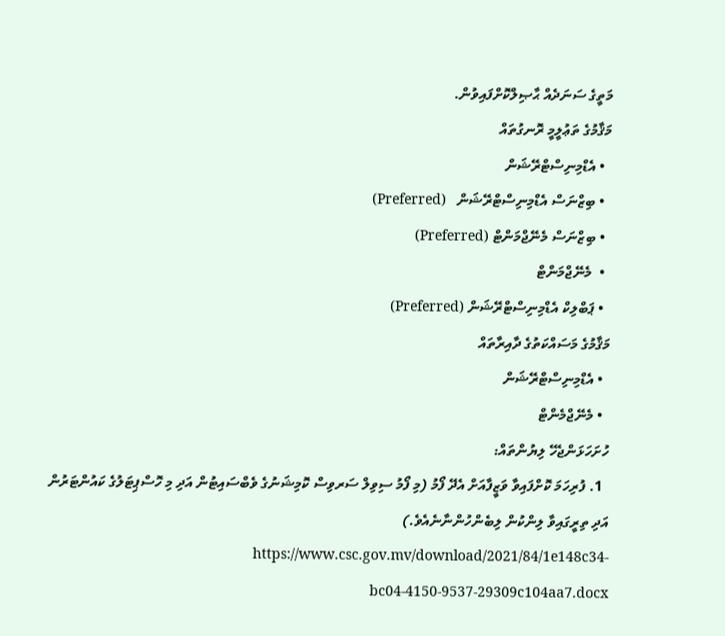މަތީގެ ސަނަދެއް ޙާޞިލްކޮށްފައިވުން.
މަޤާމުގެ ތަޢުލީމީ ރޮނގުތައް
  • އެޑްމިނިސްޓްރޭޝަން
  • ބިޒްނަސް އެޑްމިނިސްޓްރޭޝަން   (Preferred)
  • ބިޒްނަސް މެނޭޖްމަންޓް (Preferred)
  •  މެނޭޖްމަންޓް
  • ޕަބްލިކް އެޑްމިނިސްޓްރޭޝަން (Preferred)
މަޤާމުގެ މަސައްކަތުގެ ދާއިރާތައް
  • އެޑްމިނިސްޓްރޭޝަން
  • މެނޭޖްމެންޓް
ހުށަހަޅަންޖެހޭ ލިޔުންތައް:
  1. ފުރިހަމަ ކޮށްފައިވާ ވަޒީފާއަށް އެދޭ ފޯމު (މި ފޯމު ސިވިލް ސަރވިސް ކޮމިޝަނުގެ ވެބްސައިޓުން އަދި މި ހޮސްޕިޓަލުގެ ކައުންޓަރުން އަދި ތިރީގައިވާ ލިންކުން ލިބެންހުންނާނެއެވެ.)  https://www.csc.gov.mv/download/2021/84/1e148c34-bc04-4150-9537-29309c104aa7.docx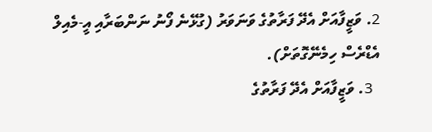2. ވަޒީފާއަށް އެދޭ ފަރާތުގެ ވަނަވަރު (ގުޅޭނެ ފޯނު ނަންބަރާއި އީ-މެއިލް އެޑްރެސް ހިމެނޭގޮތަށް).
  3. ވަޒީފާއަށް އެދޭ ފަރާތުގެ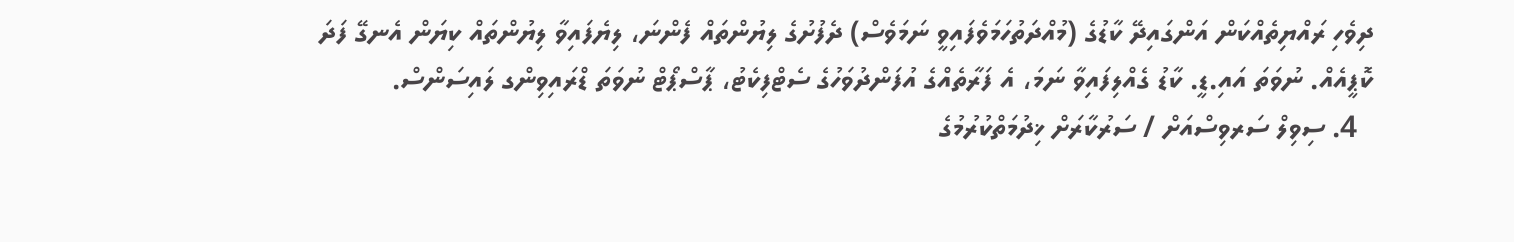ދިވެހި ރައްޔިތެއްކަން އަންގައިދޭ ކާޑުގެ (މުއްދަތުހަމަވެފައިވީ ނަމަވެސް) ދެފުށުގެ ލިޔުންތައް ފެންނަ، ލިޔެފައިވާ ލިޔުންތައް ކިޔަން އެނގޭ ފަދަ ކޮޕީއެއް. ނުވަތަ އައި.ޑީ. ކާޑު ގެއްލިފައިވާ ނަމަ، އެ ފަރާތެއްގެ އުފަންދުވަހުގެ ސެޓްފިކެޓު، ޕާސްޕޯޓް ނުވަތަ ޑްރައިވިންގ ލައިސަންސް.
  4. ސިވިލް ސަރވިސްއަށް / ސަރުކާރަށް ޚިދުމަތްކުރުމުގެ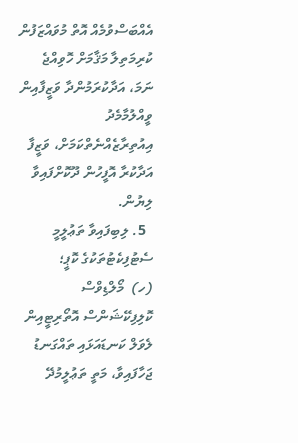އެއްބަސްވުމެއް އޮތް މުވައްޒަފުން ކުރިމަތިލާ މަޤާމަށް ހޮވިއްޖެ ނަމަ، އަދާކުރަމުންދާ ވަޒީފާއިން ވީއްލުމާމެދު އިއުތިރާޒެއްނެތްކަމަށް، ވަޒީފާ އަދާކުރާ އޮފީހުން ދޫކޮށްފައިވާ ލިޔުން.
  5. ލިބިފައިވާ ތަޢުލީމީ ސެޓުފިކެޓުތަކުގެ ކޮޕީ؛
(ހ)  މޯލްޑިވްސް ކޮލިފިކޭޝަންސް އޮތޯރިޓީއިން ލެވަލް ކަނޑައަޅައި ތައްގަނޑު ޖަހާފައިވާ، މަތީ ތަޢުލީމުދޭ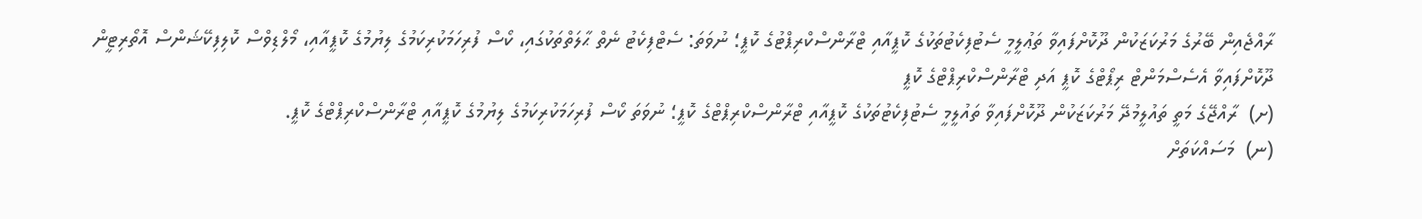ރާއްޖެއިން ބޭރުގެ މަރުކަޒަކުން ދޫކޮށްފައިވާ ތަޢުލީމީ ސެޓުފިކެޓުތަކުގެ ކޮޕީއާއި ޓްރާންސްކްރިޕްޓުގެ ކޮޕީ؛ ނުވަތަ: ސެޓްފިކެޓު ނެތް ޙާލަތްތަކުގައި، ކޯސް ފުރިހަމަކުރިކަމުގެ ލިޔުމުގެ ކޮޕީއާއި، މޯލްޑިވްސް ކޮލިފިކޭޝަންސް އޮތޯރިޓީން ދޫކޮށްފައިވާ އެސެސްމަންޓް ރިޕޯޓްގެ ކޮޕީ އަދި ޓްރާންސްކްރިޕްޓްގެ ކޮޕީ
(ށ)  ރާއްޖޭގެ މަތީ ތައުލީމުދޭ މަރުކަޒަކުން ދޫކޮށްފައިވާ ތައުލީމީ ސެޓުފިކެޓުތަކުގެ ކޮޕީއާއި ޓްރާންސްކްރިޕްޓްގެ ކޮޕީ؛ ނުވަތަ ކޯސް ފުރިހަމަކުރިކަމުގެ ލިޔުމުގެ ކޮޕީއާއި ޓްރާންސްކްރިޕްޓްގެ ކޮޕީ.
(ނ)  މަސައްކަތަށް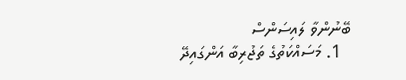ބޭނުންވާ ލައިސަންސް
  1. މަސައްކަތުގެ ތަޖުރިބާ އަންގައިދޭ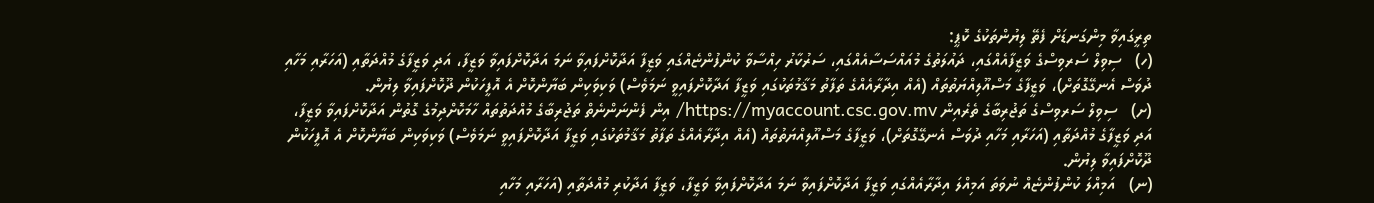ތިރީގައިވާ މިންގަނޑަށް ފެތޭ ލިޔުންތަކުގެ ކޮޕީ:
(ހ)   ސިވިލް ސަރވިސްގެ ވަޒީފާއެއްގައި، ދައުލަތުގެ މުއައްސަސާއެއްގައި، ސަރުކާރު ހިއްސާވާ ކުންފުންޏެއްގައި ވަޒީފާ އަދާކޮށްފައިވާ ނަމަ އަދާކޮށްފައިވާ ވަޒީފާ، އަދި ވަޒީފާގެ މުއްދަތާއި (އަހަރާއި މަހާއި ދުވަސް އެނގޭގޮތަށް)، ވަޒީފާގެ މަސްއޫލިއްޔަތުތައް (އެއް އިދާރާއެއްގެ ތަފާތު މަޤާމުތަކުގައި ވަޒީފާ އަދާކޮށްފައިވީ ނަމަވެސް) ވަކިވަކިން ބަޔާންކޮށް އެ އޮފީހަކުން ދޫކޮށްފައިވާ ލިޔުން.
(ށ)   ސިވިލް ސަރވިސްގެ ތަޖުރިބާގެ ތެރެއިން https://myaccount.csc.gov.mv/ އިން ފެންނަންނެތް ތަޖުރިބާގެ މުއްދަތުތައް ހާމަކޮށްދިމުގެ ގޮތުން އަދާކޮށްފައިވާ ވަޒީފާ، އަދި ވަޒީފާގެ މުއްދަތާއި (އަހަރާއި މަހާއި ދުވަސް އެނގޭގޮތަށް)، ވަޒީފާގެ މަސްއޫލިއްޔަތުތައް (އެއް އިދާރާއެއްގެ ތަފާތު މަޤާމުތަކުގައި ވަޒީފާ އަދާކޮށްފައިވީ ނަމަވެސް) ވަކިވަކިން ބަޔާންކޮށް އެ އޮފީހަކުން ދޫކޮށްފައިވާ ލިޔުން.
(ނ)   އަމިއްލަ ކުންފުންޏެއް ނުވަތަ އަމިއްލަ އިދާރާއެއްގައި ވަޒީފާ އަދާކޮށްފައިވާ ނަމަ އަދާކޮށްފައިވާ ވަޒީފާ، ވަޒީފާ އަދާކުރި މުއްދަތާއި (އަހަރާއި މަހާއި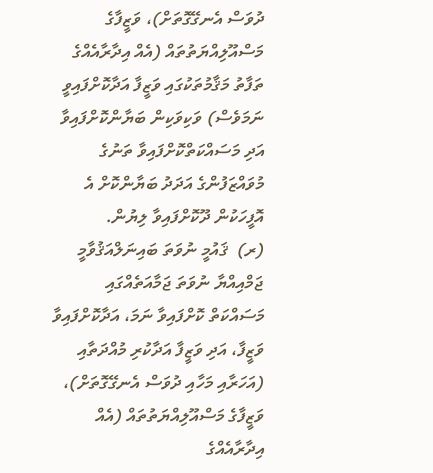ދުވަސް އެނގޭގޮތަށް)، ވަޒީފާގެ މަސްއޫލިއްޔަތުތައް (އެއް އިދާރާއެއްގެ ތަފާތު މަޤާމުތަކުގައި ވަޒީފާ އަދާކޮށްފައިވީ ނަމަވެސް) ވަކިވަކިން ބަޔާންކޮށްފައިވާ އަދި މަސައްކަތްކޮށްފައިވާ ތަނުގެ މުވައްޒަފުންގެ އަދަދު ބަޔާންކޮށް އެ އޮފީހަކުން ދޫކޮށްފައިވާ ލިޔުން.
(ރ)  ޤައުމީ ނުވަތަ ބައިނަލްއަޤުވާމީ ޖަމްއިއްޔާ ނުވަތަ ޖަމާއަތެއްގައި މަސައްކަތް ކޮށްފައިވާ ނަމަ، އަދާކޮށްފައިވާ ވަޒީފާ، އަދި ވަޒީފާ އަދާކުރި މުއްދަތާއި (އަހަރާއި މަހާއި ދުވަސް އެނގޭގޮތަށް)، ވަޒީފާގެ މަސްއޫލިއްޔަތުތައް (އެއް އިދާރާއެއްގެ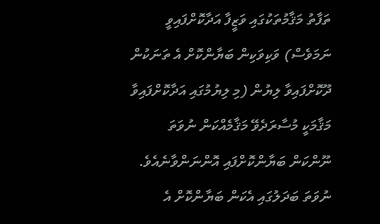ތަފާތު މަޤާމުތަކުގައި ވަޒީފާ އަދާކޮށްފައިވީ ނަމަވެސް) ވަކިވަކިން ބަޔާންކޮށް އެ ތަނަކުން ދޫކޮށްފައިވާ ލިޔުން (މި ލިޔުމުގައި އަދާކޮށްފައިވާ މަޤާމަކީ މުސާރަދެވޭ މަޤާމެއްކަން ނުވަތަ ނޫންކަން ބަޔާންކޮށްފައި އޮންނަންވާނެއެވެ. ނުވަތަ ބަދަލުގައި އެކަން ބަޔާންކޮށް އެ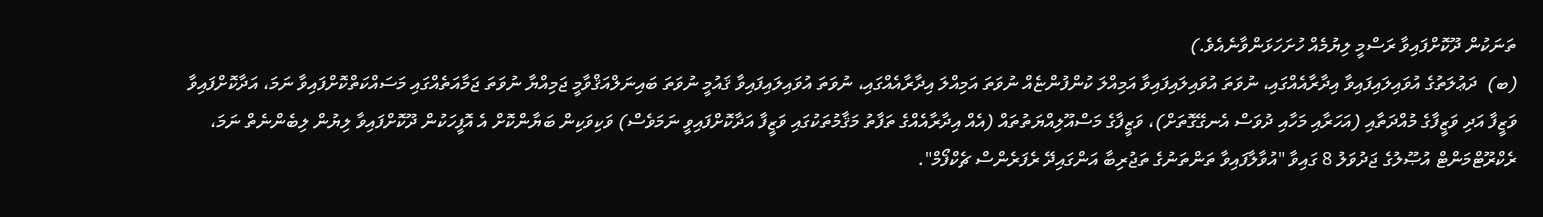ތަނަކުން ދޫކޮށްފައިވާ ރަސްމީ ލިޔުމެއް ހުށަހަޅަންވާނެއެވެ.)
(ބ)  ދަޢުލަތުގެ އުވައިލައިފައިވާ އިދާރާއެއްގައި، ނުވަތަ އުވައިލައިފައިވާ އަމިއްލަ ކުންފުންޏެއް ނުވަތަ އަމިއްލަ އިދާރާއެއްގައި، ނުވަތަ އުވައިލައިފައިވާ ޤައުމީ ނުވަތަ ބައިނަލްއަޤްވާމީ ޖަމިއްޔާ ނުވަތަ ޖަމާއަތެއްގައި މަސައްކަތްކޮށްފައިވާ ނަމަ، އަދާކޮށްފައިވާ ވަޒީފާ އަދި ވަޒީފާގެ މުއްދަތާއި (އަހަރާއި މަހާއި ދުވަސް އެނގޭގޮތަށް)، ވަޒީފާގެ މަސްއޫލިއްޔަތުތައް (އެއް އިދާރާއެއްގެ ތަފާތު މަޤާމުތަކުގައި ވަޒީފާ އަދާކޮށްފައިވީ ނަމަވެސް) ވަކިވަކިން ބަޔާންކޮށް އެ އޮފީހަކުން ދޫކޮށްފައިވާ ލިޔުން ލިބެންނެތް ނަމަ، ރެކްރޫޓްމަންޓް އުޞޫލުގެ ޖަދުވަލު 8 ގައިވާ "އުވާލާފައިވާ ތަންތަނުގެ ތަޖުރިބާ އަންގައިދޭ ރެފަރެންސް ޗެކްފޯމް".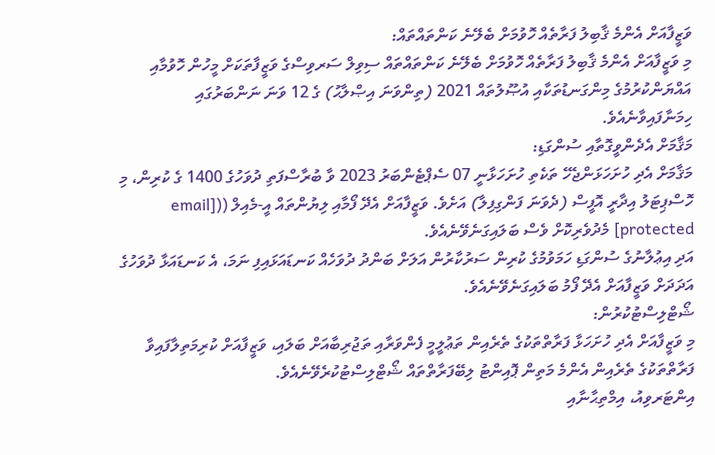ވަޒީފާއަށް އެންމެ ޤާބިލު ފަރާތެއް ހޮވުމަށް ބެލޭނެ ކަންތައްތައް:
މި ވަޒީފާއަށް އެންމެ ޤާބިލު ފަރާތެއް ހޮވުމަށް ބެލޭނެ ކަންތައްތައް ސިވިލް ސަރވިސްގެ ވަޒީފާތަކަށް މީހުން ހޮވުމާއި އައްޔަންކުރުމުގެ މިންގަނޑުތަކާއި އުޞޫލުތައް 2021 (ތިންވަނަ އިޞްލާޙު) ގެ 12 ވަނަ ނަންބަރުގައި ހިމަނާފައިވާނެއެވެ.
މަޤާމަށް އެދެންވީގޮތާއި ސުންގަޑި:
މަޤާމަށް އެދި ހުށަހަޅަންޖެހޭ ތަކެތި ހުށަހަޅާނީ 07 ސެޕްޓެންބަރު 2023 ވާ ބުރާސްފަތި ދުވަހުގެ 1400 ގެ ކުރިން، މި ހޮސްޕިޓަލު އިދާރީ އޮފީސް (ދެވަނަ ފަންގިފިލާ) އަށެވެ. ވަޒީފާއަށް އެދޭ ފޯމާއި ލިޔުންތައް އީ-މެއިލް (([email protected] މެދުވެރިކޮށް ވެސް ބަލައިގަނެވޭނެއެވެ.
އަދި އިޢުލާނުގެ ސުންގަޑި ހަމަވުމުގެ ކުރިން ސަރުކާރުން އަލަށް ބަންދު ދުވަހެއް ކަނޑައަޅައިފި ނަމަ، އެ ކަނޑައަޅާ ދުވަހުގެ އަދަދަށް ވަޒީފާއަށް އެދޭ ފޯމު ބަލައިގަނެވޭނެއެވެ.
ޝޯޓްލިސްޓުކުރުން:
މި ވަޒީފާއަށް އެދި ހުށަހަޅާ ފަރާތްތަކުގެ ތެރެއިން ތަޢުލީމީ ފެންވަރާއި ތަޖުރިބާއަށް ބަލައި، ވަޒީފާއަށް ކުރިމަތިލާފައިވާ ފަރާތްތަކުގެ ތެރެއިން އެންމެ މަތިން ޕޮއިންޓު ލިބޭފަރާތްތައް ޝޯޓްލިސްޓުކުރެވޭނެއެވެ.
އިންޓަރވިއު، އިމްތިޙާނާއި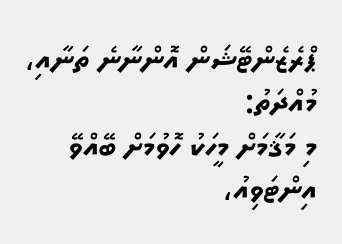ޕްރެޒެންޓޭޝަން އޮންނާނެ ތަނާއި، މުއްދަތު:
މި މަޤާމަށް މީހަކު ހޮވުމަށް ބޭއްވޭ އިންޓަވިއު،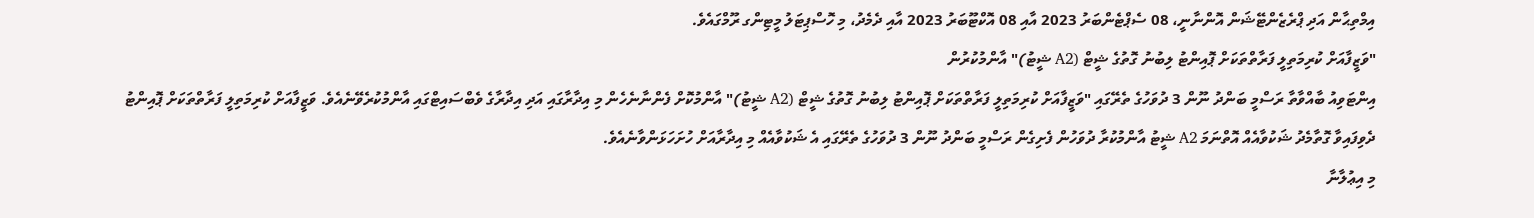އިމްތިޙާން އަދި ޕްރެޒެންޓޭޝަން އޮންނާނީ، 08 ސެޕްޓެންބަރު 2023 އާއި 08 އޮކްޓޫބަރު 2023 އާއި ދެމެދު، މި ހޮސްޕިޓަލު މީޓިންގ ރޫމްގައެވެ.
"ވަޒީފާއަށް ކުރިމަތިލީ ފަރާތްތަކަށް ޕޮއިންޓު ލިބުނު ގޮތުގެ ޝީޓް (A2 ޝީޓު)" އާންމުކުރުން
އިންޓަވިއު ބާއްވާތާ ރަސްމީ ބަންދު ނޫން 3 ދުވަހުގެ ތެރޭގައި "ވަޒީފާއަށް ކުރިމަތިލީ ފަރާތްތަކަށް ޕޮއިންޓު ލިބުނު ގޮތުގެ ޝީޓް (A2 ޝީޓު)" އާންމުކޮށް ފެންނާނެހެން މި އިދާރާގައި އަދި އިދާރާގެ ވެބްސައިޓްގައި އާންމުކުރެވޭނެއެވެ. ވަޒީފާއަށް ކުރިމަތިލީ ފަރާތްތަކަށް ޕޮއިންޓު ދެވިފައިވާ ގޮތާމެދު ޝަކުވާއެއް އޮތްނަމަ A2 ޝީޓު އާންމުކުރާ ދުވަހުން ފެށިގެން ރަސްމީ ބަންދު ނޫން 3 ދުވަހުގެ ތެރޭގައި އެ ޝަކުވާއެއް މި އިދާރާއަށް ހުށަހަޅަންވާނެއެވެ.
މި އިޢުލާނާ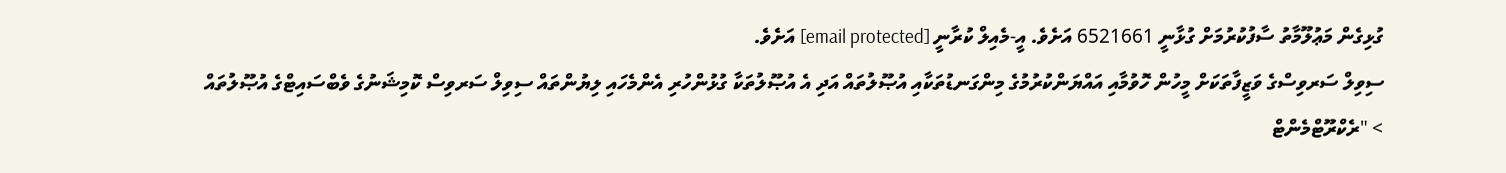ގުޅިގެން މަޢުލޫމާތު ސާފުކުރުމަށް ގުޅާނީ 6521661 އަށެވެ. އީ-މެއިލް ކުރާނީ [email protected] އަށެވެ.
ސިވިލް ސަރވިސްގެ ވަޒީފާތަކަށް މީހުން ހޮވުމާއި އައްޔަންކުރުމުގެ މިންގަނޑުތަކާއި އުޞޫލުތައް އަދި އެ އުޞޫލުތަކާ ގުޅުންހުރި އެންމެހައި ލިޔުންތައް ސިވިލް ސަރވިސް ކޮމިޝަނުގެ ވެބްސައިޓްގެ އުޞޫލުތައް > "ރެކްރޫޓްމެންޓް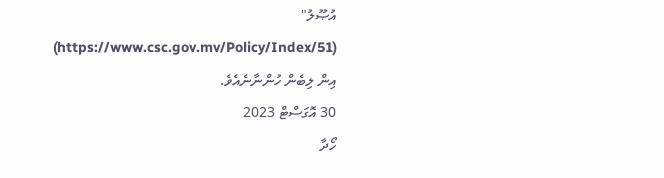އުޞޫލު" (https://www.csc.gov.mv/Policy/Index/51) އިން ލިބެން ހުންނާނެއެވެ.
30 އޮގަސްޓް 2023
ހޯދާ